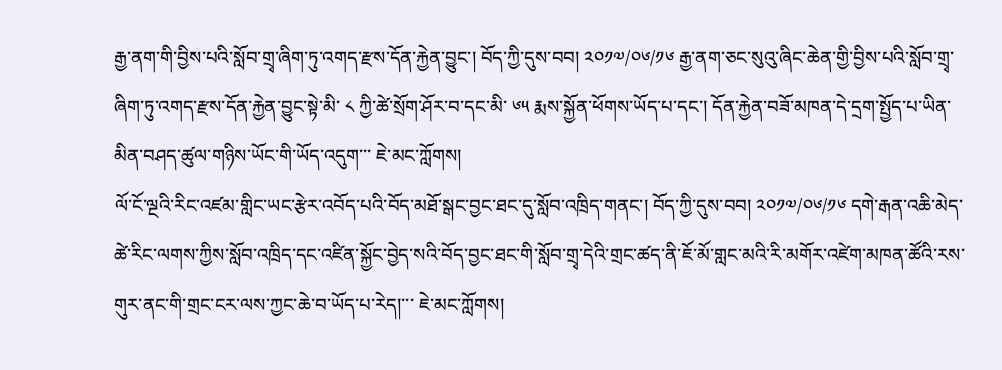རྒྱ་ནག་གི་བྱིས་པའི་སློབ་གྲྭ་ཞིག་ཏུ་འགད་རྫས་དོན་རྐྱེན་བྱུང་། བོད་ཀྱི་དུས་བབ། ༢༠༡༧/༠༦/༡༦ རྒྱ་ནག་ཅང་སུའུ་ཞིང་ཆེན་གྱི་བྱིས་པའི་སློབ་གྲྭ་ཞིག་ཏུ་འགད་རྫས་དོན་རྐྱེན་བྱུང་སྟེ་མི་ ༨ ཀྱི་ཚེ་སྲོག་ཤོར་བ་དང་མི་ ༦༥ རྨས་སྐྱོན་ཕོགས་ཡོད་པ་དང་། དོན་རྐྱེན་བཟོ་མཁན་དེ་དྲག་སྤྱོད་པ་ཡིན་མིན་བཤད་ཚུལ་གཉིས་ཡོང་གི་ཡོད་འདུག་་་ ཇེ་མང་ཀློགས།
ལོ་ངོ་ལྔའི་རིང་འཛམ་གླིང་ཡང་རྩེར་འབོད་པའི་བོད་མཐོ་སྒང་བྱང་ཐང་དུ་སློབ་འཁྲིད་གནང་། བོད་ཀྱི་དུས་བབ། ༢༠༡༧/༠༦/༡༦ དགེ་རྒན་འཆི་མེད་ཚེ་རིང་ལགས་ཀྱིས་སློབ་འཁྲིད་དང་འཛིན་སྐྱོང་བྱེད་སའི་བོད་བྱང་ཐང་གི་སློབ་གྲྭ་དེའི་གྲང་ཚད་ནི་ཇོ་མོ་གླང་མའི་རི་མགོར་འཛེག་མཁན་ཚོའི་རས་གུར་ནང་གི་གྲང་ངར་ལས་ཀྱང་ཆེ་བ་ཡོད་པ་རེད།་་་ ཇེ་མང་ཀློགས།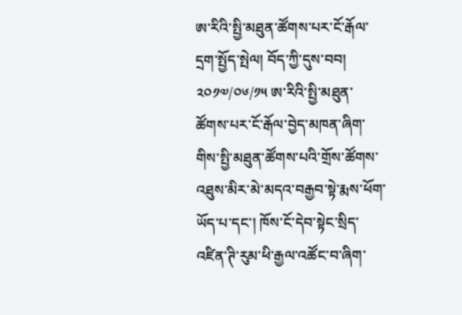ཨ་རིའི་སྤྱི་མཐུན་ཚོགས་པར་ངོ་རྒོལ་དྲག་སྤྱོད་སྤེལ། བོད་ཀྱི་དུས་བབ། ༢༠༡༧/༠༦/༡༥ ཨ་རིའི་སྤྱི་མཐུན་ཚོགས་པར་ངོ་རྒོལ་བྱེད་མཁན་ཞིག་གིས་སྤྱི་མཐུན་ཚོགས་པའི་གྲོས་ཚོགས་འཐུས་མིར་མེ་མདའ་བརྒྱབ་སྟེ་རྨས་ཕོག་ཡོད་པ་དང་། ཁོས་ངོ་དེབ་སྟེང་སྲིད་འཛིན་ཊི་རུམ་ཕི་རྒྱལ་འཚོང་བ་ཞིག་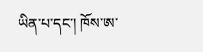ཡིན་པ་དང་། ཁོས་ཨ་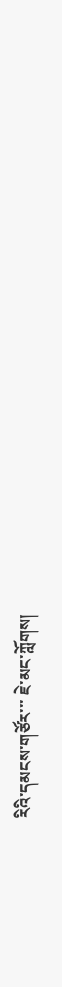རིའི་དམངས་གཙོར་་་ ཇེ་མང་ཀློགས།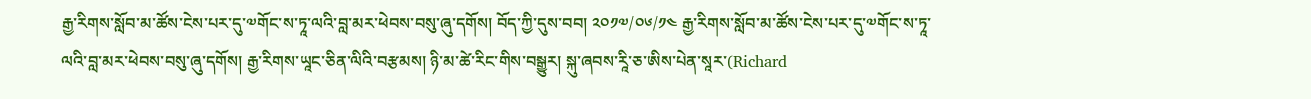རྒྱ་རིགས་སློབ་མ་ཚོས་ངེས་པར་དུ་༧གོང་ས་ཏཱ་ལའི་བླ་མར་ཕེབས་བསུ་ཞུ་དགོས། བོད་ཀྱི་དུས་བབ། ༢༠༡༧/༠༦/༡༤ རྒྱ་རིགས་སློབ་མ་ཚོས་ངེས་པར་དུ་༧གོང་ས་ཏཱ་ལའི་བླ་མར་ཕེབས་བསུ་ཞུ་དགོས། རྒྱ་རིགས་ཡཱང་ཅིན་ལིའི་བརྩམས། ཉི་མ་ཚེ་རིང་གིས་བསྒྱུར། སྐུ་ཞབས་རཱི་ཅ་ཨིས་པེན་སཱར་(Richard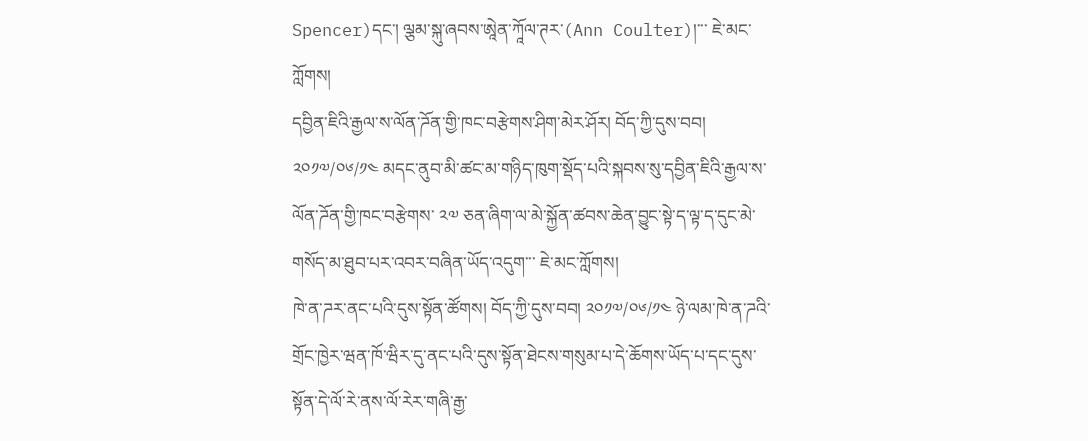Spencer)དང་། ལྕམ་སྐུ་ཞབས་ཨཱེན་ཀཱོལ་ཊར་(Ann Coulter)།་་་ ཇེ་མང་ཀློགས།
དབྱིན་ཇིའི་རྒྱལ་ས་ལོན་ཌོན་གྱི་ཁང་བརྩེགས་ཤིག་མེར་ཤོར། བོད་ཀྱི་དུས་བབ། ༢༠༡༧/༠༦/༡༤ མདང་ནུབ་མི་ཚང་མ་གཉིད་ཁུག་སྡོད་པའི་སྐབས་སུ་དབྱིན་ཇིའི་རྒྱལ་ས་ལོན་ཌོན་གྱི་ཁང་བརྩེགས་ ༢༧ ཅན་ཞིག་ལ་མེ་སྐྱོན་ཚབས་ཆེན་བྱུང་སྟེ་ད་ལྟ་ད་དུང་མེ་གསོད་མ་ཐུབ་པར་འབར་བཞིན་ཡོད་འདུག་་་ ཇེ་མང་ཀློགས།
ཁེ་ན་ཌར་ནང་པའི་དུས་སྟོན་ཚོགས། བོད་ཀྱི་དུས་བབ། ༢༠༡༧/༠༦/༡༤ ཉེ་ལམ་ཁེ་ན་ཌའི་གྲོང་ཁྱེར་ཝན་ཁོ་ཝིར་དུ་ནང་པའི་དུས་སྟོན་ཐེངས་གསུམ་པ་དེ་ཆོགས་ཡོད་པ་དང་དུས་སྟོན་དེ་ལོ་རེ་ནས་ལོ་རེར་གཞི་རྒྱ་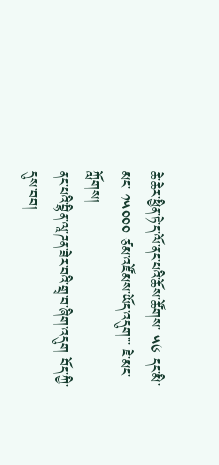ཆེ་ཆེར་ཕྱིན་ཏེ་ད་ལོ་ནང་པའི་ཆོས་ཚོགས་ ༥༦ དང་མི་མང་ ༡༥༠༠༠ ཙམ་འཛོམས་ཡོད་འདུག་་་ ཇེ་མང་ཀློགས།
ནང་པའི་བྷིན་ལཱ་ཌན་ཟེར་བའི་གྲྭ་བ་ཞིག་འདུག བོད་ཀྱི་དུས་བབ།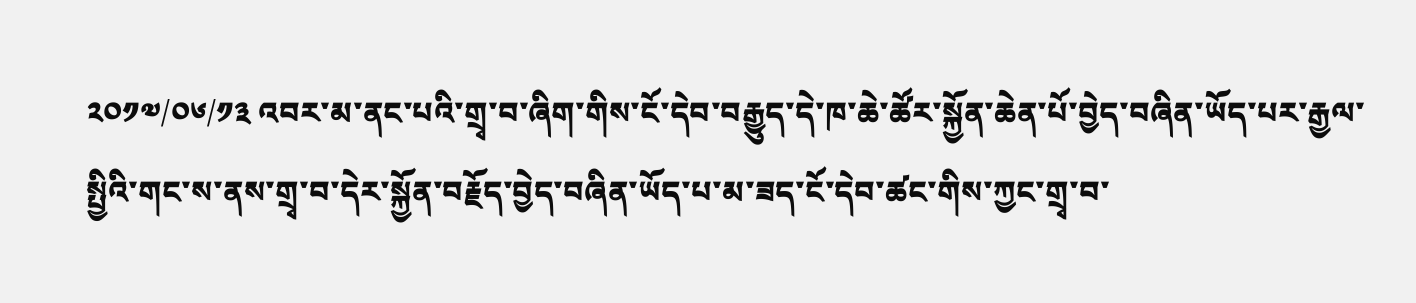༢༠༡༧/༠༦/༡༣ འབར་མ་ནང་པའི་གྲྭ་བ་ཞིག་གིས་ངོ་དེབ་བརྒྱུད་དེ་ཁ་ཆེ་ཚོར་སྐྱོན་ཆེན་པོ་བྱེད་བཞིན་ཡོད་པར་རྒྱལ་སྤྱིའི་གང་ས་ནས་གྲྭ་བ་དེར་སྐྱོན་བརྗོད་བྱེད་བཞིན་ཡོད་པ་མ་ཟད་ངོ་དེབ་ཚང་གིས་ཀྱང་གྲྭ་བ་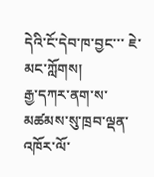དེའི་ངོ་དེབ་ཁ་བྱང་་་ ཇེ་མང་ཀློགས།
རྒྱ་དཀར་ནག་ས་མཚམས་སུ་ཁྲབ་ལྡན་འཁོར་ལོ་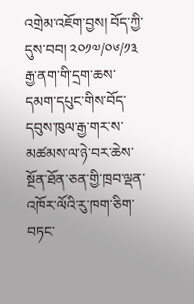འགྲེམ་འཇོག་བྱས། བོད་ཀྱི་དུས་བབ། ༢༠༡༧/༠༦/༡༣ རྒྱ་ནག་གི་དྲག་ཆས་དམག་དཔུང་གིས་བོད་དབུས་ཁུལ་རྒྱ་གར་ས་མཚམས་ལ་ཉེ་བར་ཆེས་སྔོན་ཐོན་ཅན་གྱི་ཁྲབ་ལྡན་འཁོར་ལོའི་རུ་ཁག་ཅིག་བཏང་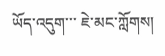ཡོད་འདུག་་་ ཇེ་མང་ཀློགས།